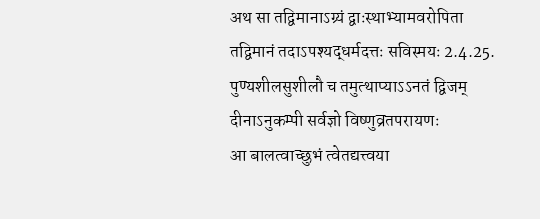अथ सा तद्विमानाऽग्र्यं द्वाःस्थाभ्यामवरोपिता
तद्विमानं तदाऽपश्यद्धर्मदत्तः सविस्मयः 2.4.25.
पुण्यशीलसुशीलौ च तमुत्थाप्याऽऽनतं द्विजम्
दीनाऽनुकम्पी सर्वज्ञो विष्णुव्रतपरायणः
आ बालत्वाच्छुभं त्वेतद्यत्त्वया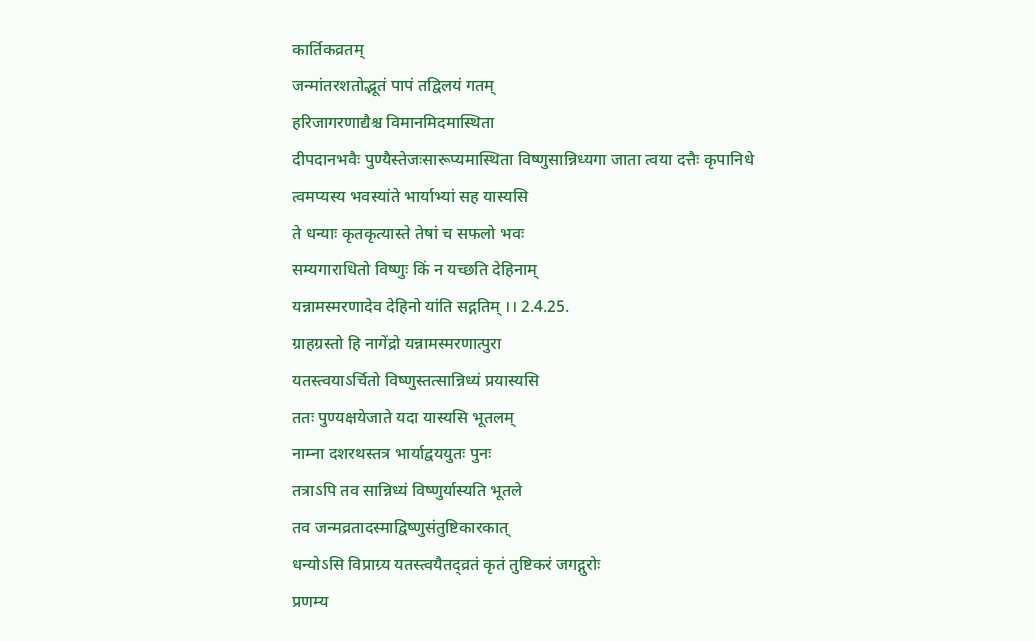कार्तिकव्रतम्
जन्मांतरशतोद्भूतं पापं तद्विलयं गतम्
हरिजागरणाद्यैश्च विमानमिदमास्थिता
दीपदानभवैः पुण्यैस्तेजःसारूप्यमास्थिता विष्णुसान्निध्यगा जाता त्वया दत्तैः कृपानिधे
त्वमप्यस्य भवस्यांते भार्याभ्यां सह यास्यसि
ते धन्याः कृतकृत्यास्ते तेषां च सफलो भवः
सम्यगाराधितो विष्णुः किं न यच्छति देहिनाम्
यन्नामस्मरणादेव देहिनो यांति सद्गतिम् ।। 2.4.25.
ग्राहग्रस्तो हि नागेंद्रो यन्नामस्मरणात्पुरा
यतस्त्वयाऽर्चितो विष्णुस्तत्सान्निध्यं प्रयास्यसि
ततः पुण्यक्षयेजाते यदा यास्यसि भूतलम्
नाम्ना दशरथस्तत्र भार्याद्वययुतः पुनः
तत्राऽपि तव सान्निध्यं विष्णुर्यास्यति भूतले
तव जन्मव्रतादस्माद्विष्णुसंतुष्टिकारकात्
धन्योऽसि विप्राग्र्य यतस्त्वयैतद्व्रतं कृतं तुष्टिकरं जगद्गुरोः
प्रणम्य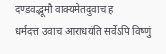दण्डवद्भूमौ वाक्यमेतदुवाच ह
धर्मदत्त उवाच आराधयंति सर्वेऽपि विष्णुं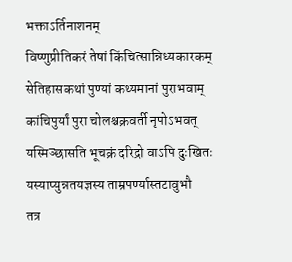भक्ताऽर्तिनाशनम्
विष्णुप्रीतिकरं तेषां किंचित्सान्निध्यकारकम्
सेतिहासकथां पुण्यां कथ्यमानां पुराभवाम्
कांचिपुर्यां पुरा चोलश्चक्रवर्ती नृपोऽभवत्
यस्मिञ्छासति भूचक्रं दरिद्रो वाऽपि दुःखितः
यस्याप्युन्नतयज्ञस्य ताम्रपर्ण्यास्तटावुभौ
तत्र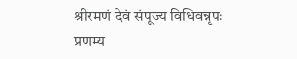श्रीरमणं देवं संपूज्य विधिवन्नृपः
प्रणम्य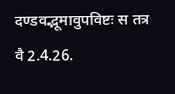दण्डवद्भूमावुपविष्टः स तत्र वै 2.4.26.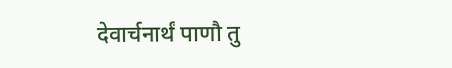देवार्चनार्थं पाणौ तु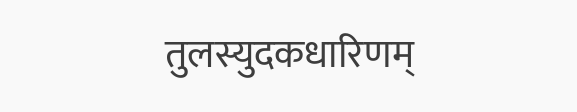तुलस्युदकधारिणम्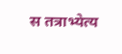स तत्राभ्येत्य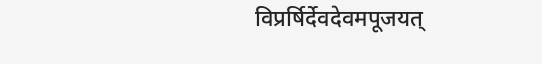विप्रर्षिर्देवदेवमपूजयत्